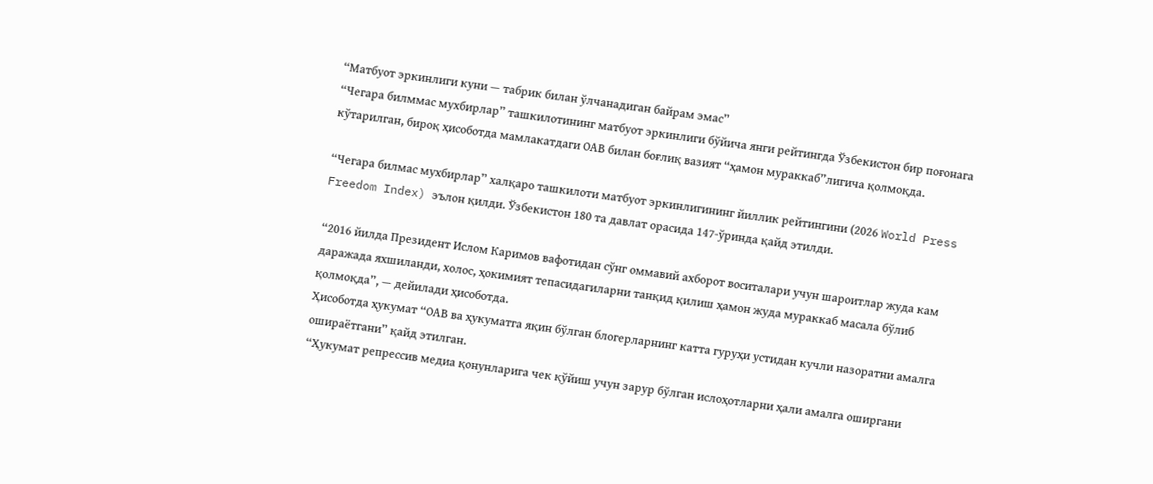“Матбуот эркинлиги куни — табрик билан ўлчанадиган байрам эмас”
“Чегара билммас мухбирлар” ташкилотининг матбуот эркинлиги бўйича янги рейтингда Ўзбекистон бир поғонага кўтарилган, бироқ ҳисоботда мамлакатдаги ОАВ билан боғлиқ вазият “ҳамон мураккаб”лигича қолмоқда.

“Чегара билмас мухбирлар” халқаро ташкилоти матбуот эркинлигининг йиллик рейтингини (2026 World Press Freedom Index) эълон қилди. Ўзбекистон 180 та давлат орасида 147-ўринда қайд этилди.

“2016 йилда Президент Ислом Каримов вафотидан сўнг оммавий ахборот воситалари учун шароитлар жуда кам даражада яхшиланди, холос, ҳокимият тепасидагиларни танқид қилиш ҳамон жуда мураккаб масала бўлиб қолмоқда”, — дейилади ҳисоботда.
Ҳисоботда ҳукумат “ОАВ ва ҳукуматга яқин бўлган блогерларнинг катта гуруҳи устидан кучли назоратни амалга ошираётгани” қайд этилган.
“Ҳукумат репрессив медиа қонунларига чек қўйиш учун зарур бўлган ислоҳотларни ҳали амалга оширгани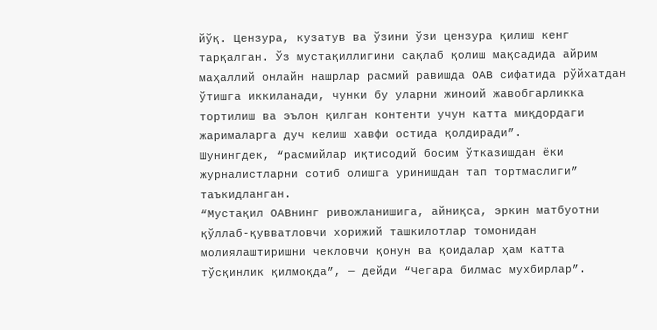йўқ. Цензура, кузатув ва ўзини ўзи цензура қилиш кенг тарқалган. Ўз мустақиллигини сақлаб қолиш мақсадида айрим маҳаллий онлайн нашрлар расмий равишда ОАВ сифатида рўйхатдан ўтишга иккиланади, чунки бу уларни жиноий жавобгарликка тортилиш ва эълон қилган контенти учун катта миқдордаги жарималарга дуч келиш хавфи остида қолдиради”.
Шунингдек, “расмийлар иқтисодий босим ўтказишдан ёки журналистларни сотиб олишга уринишдан тап тортмаслиги” таъкидланган.
“Мустақил ОАВнинг ривожланишига, айниқса, эркин матбуотни қўллаб-қувватловчи хорижий ташкилотлар томонидан молиялаштиришни чекловчи қонун ва қоидалар ҳам катта тўсқинлик қилмоқда”, — дейди “Чегара билмас мухбирлар”.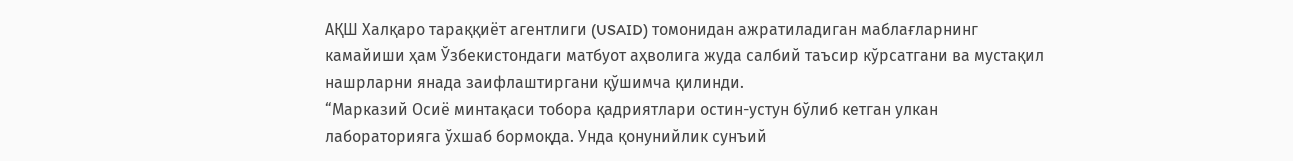АҚШ Халқаро тараққиёт агентлиги (USAID) томонидан ажратиладиган маблағларнинг камайиши ҳам Ўзбекистондаги матбуот аҳволига жуда салбий таъсир кўрсатгани ва мустақил нашрларни янада заифлаштиргани қўшимча қилинди.
“Марказий Осиё минтақаси тобора қадриятлари остин-устун бўлиб кетган улкан лабораторияга ўхшаб бормоқда. Унда қонунийлик сунъий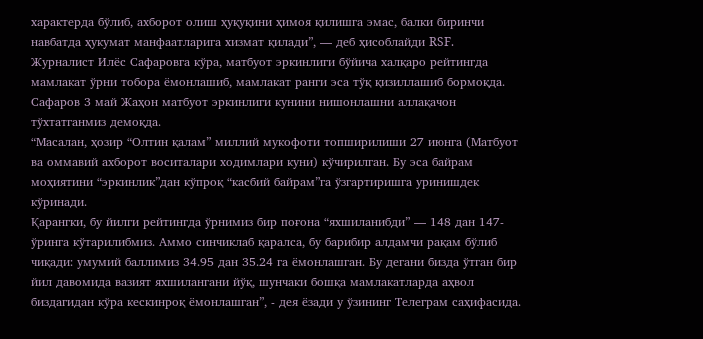характерда бўлиб, ахборот олиш ҳуқуқини ҳимоя қилишга эмас, балки биринчи навбатда ҳукумат манфаатларига хизмат қилади”, — деб ҳисоблайди RSF.
Журналист Илёс Сафаровга кўра, матбуот эркинлиги бўйича халқаро рейтингда мамлакат ўрни тобора ёмонлашиб, мамлакат ранги эса тўқ қизиллашиб бормоқда. Сафаров 3 май Жаҳон матбуот эркинлиги кунини нишонлашни аллақачон тўхтатганмиз демоқда.
“Масалан, ҳозир “Олтин қалам” миллий мукофоти топширилиши 27 июнга (Матбуот ва оммавий ахборот воситалари ходимлари куни) кўчирилган. Бу эса байрам моҳиятини “эркинлик”дан кўпроқ “касбий байрам”га ўзгартиришга уринишдек кўринади.
Қарангки, бу йилги рейтингда ўрнимиз бир поғона “яхшиланибди” — 148 дан 147-ўринга кўтарилибмиз. Аммо синчиклаб қаралса, бу барибир алдамчи рақам бўлиб чиқади: умумий баллимиз 34.95 дан 35.24 га ёмонлашган. Бу дегани бизда ўтган бир йил давомида вазият яхшилангани йўқ, шунчаки бошқа мамлакатларда аҳвол биздагидан кўра кескинроқ ёмонлашган”, - дея ёзади у ўзининг Телеграм саҳифасида.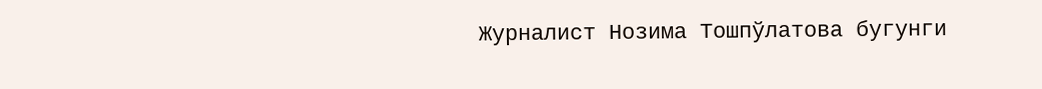Журналист Нозима Тошпўлатова бугунги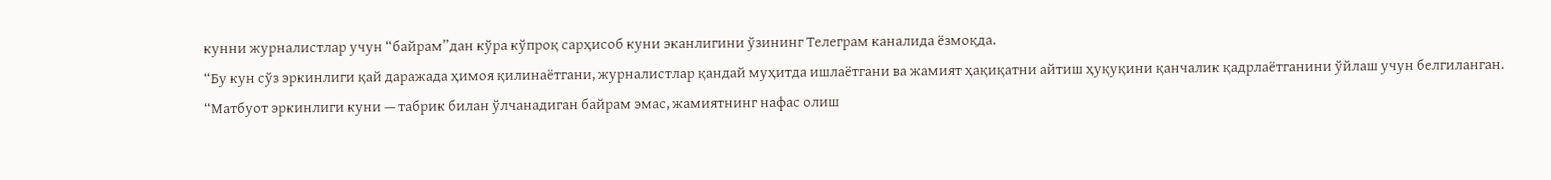кунни журналистлар учун “байрам”дан кўра кўпроқ сарҳисоб куни эканлигини ўзининг Телеграм каналида ёзмоқда.
“Бу кун сўз эркинлиги қай даражада ҳимоя қилинаётгани, журналистлар қандай муҳитда ишлаётгани ва жамият ҳақиқатни айтиш ҳуқуқини қанчалик қадрлаётганини ўйлаш учун белгиланган.
“Матбуот эркинлиги куни — табрик билан ўлчанадиган байрам эмас, жамиятнинг нафас олиш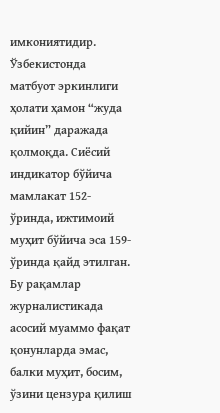имкониятидир.
Ўзбекистонда матбуот эркинлиги ҳолати ҳамон “жуда қийин” даражада қолмоқда. Сиёсий индикатор бўйича мамлакат 152-ўринда, ижтимоий муҳит бўйича эса 159-ўринда қайд этилган. Бу рақамлар журналистикада асосий муаммо фақат қонунларда эмас, балки муҳит, босим, ўзини цензура қилиш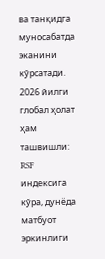ва танқидга муносабатда эканини кўрсатади.
2026 йилги глобал ҳолат ҳам ташвишли: RSF индексига кўра, дунёда матбуот эркинлиги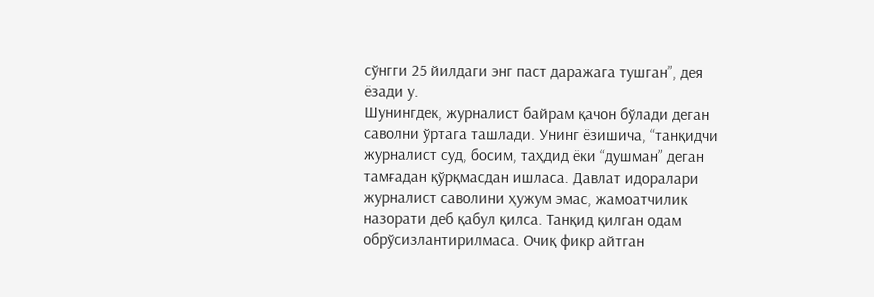сўнгги 25 йилдаги энг паст даражага тушган”, дея ёзади у.
Шунингдек, журналист байрам қачон бўлади деган саволни ўртага ташлади. Унинг ёзишича, “танқидчи журналист суд, босим, таҳдид ёки “душман” деган тамғадан қўрқмасдан ишласа. Давлат идоралари журналист саволини ҳужум эмас, жамоатчилик назорати деб қабул қилса. Танқид қилган одам обрўсизлантирилмаса. Очиқ фикр айтган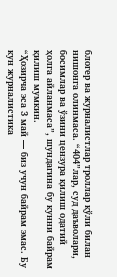блогер ва журналистлар троллар қўли билан нишонга олинмаса. “404”лар, суд даъволари, босимлар ва ўзини цензура қилиш одатий ҳолга айланмаса”, шундагина бу кунни байрам қилиш мумкин.
“Ҳозирча эса 3 май — биз учун байрам эмас. Бу кун журналистика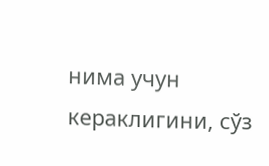нима учун кераклигини, сўз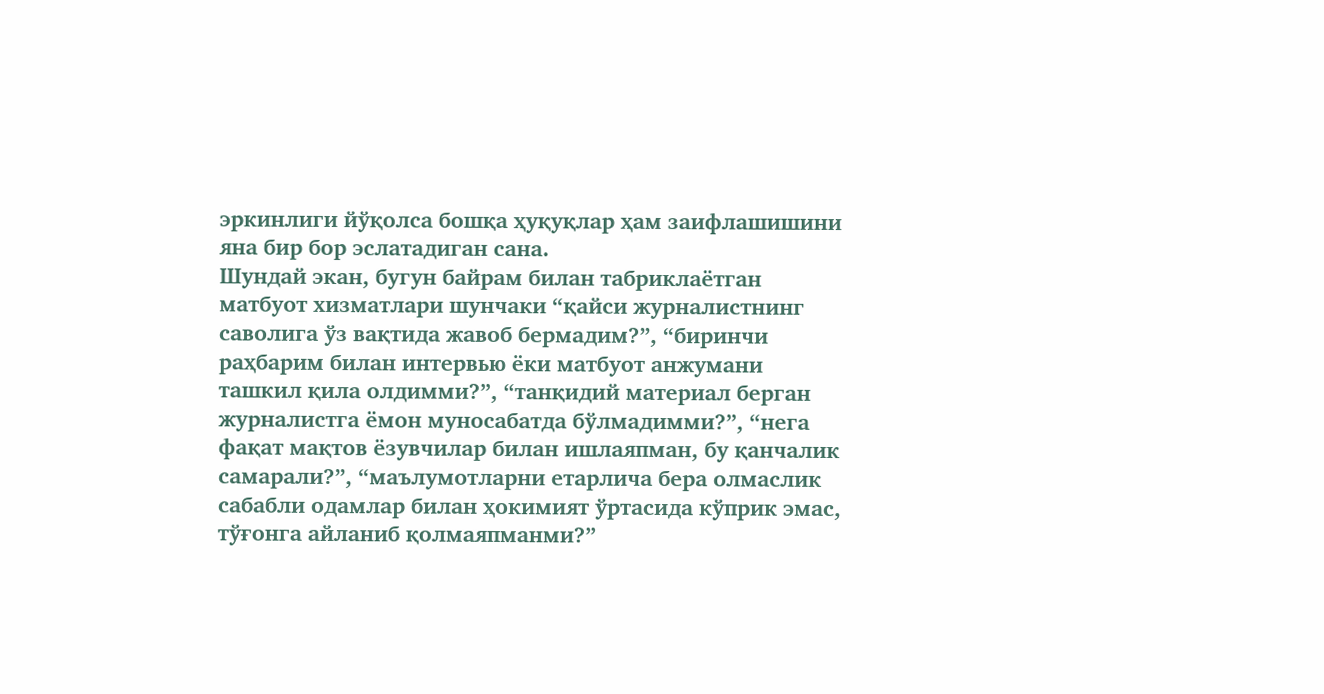эркинлиги йўқолса бошқа ҳуқуқлар ҳам заифлашишини яна бир бор эслатадиган сана.
Шундай экан, бугун байрам билан табриклаётган матбуот хизматлари шунчаки “қайси журналистнинг саволига ўз вақтида жавоб бермадим?”, “биринчи раҳбарим билан интервью ёки матбуот анжумани ташкил қила олдимми?”, “танқидий материал берган журналистга ёмон муносабатда бўлмадимми?”, “нега фақат мақтов ёзувчилар билан ишлаяпман, бу қанчалик самарали?”, “маълумотларни етарлича бера олмаслик сабабли одамлар билан ҳокимият ўртасида кўприк эмас, тўғонга айланиб қолмаяпманми?”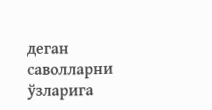деган саволларни ўзларига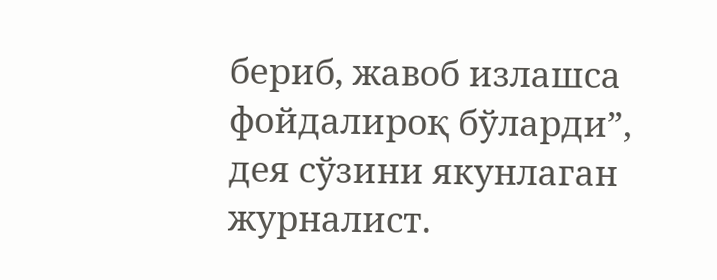бериб, жавоб излашса фойдалироқ бўларди”, дея сўзини якунлаган журналист.